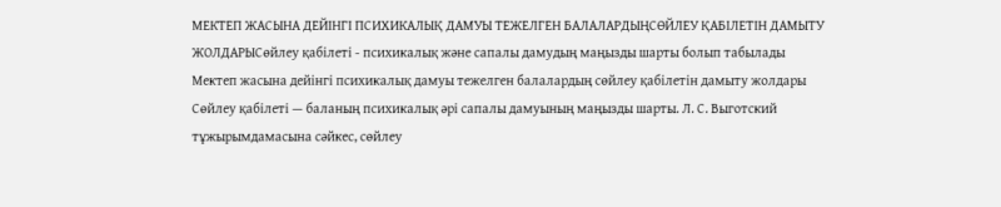МЕКТЕП ЖАСЫНА ДЕЙІНГІ ПСИХИКАЛЫҚ ДАМУЫ ТЕЖЕЛГЕН БАЛАЛАРДЫҢСӨЙЛЕУ ҚАБІЛЕТІН ДАМЫТУ ЖОЛДАРЫСөйлеу қабілеті - психикалық және сапалы дамудың маңызды шарты болып табылады
Мектеп жасына дейінгі психикалық дамуы тежелген балалардың сөйлеу қабілетін дамыту жолдары
Сөйлеу қабілеті — баланың психикалық әрі сапалы дамуының маңызды шарты. Л. С. Выготский тұжырымдамасына сәйкес, сөйлеу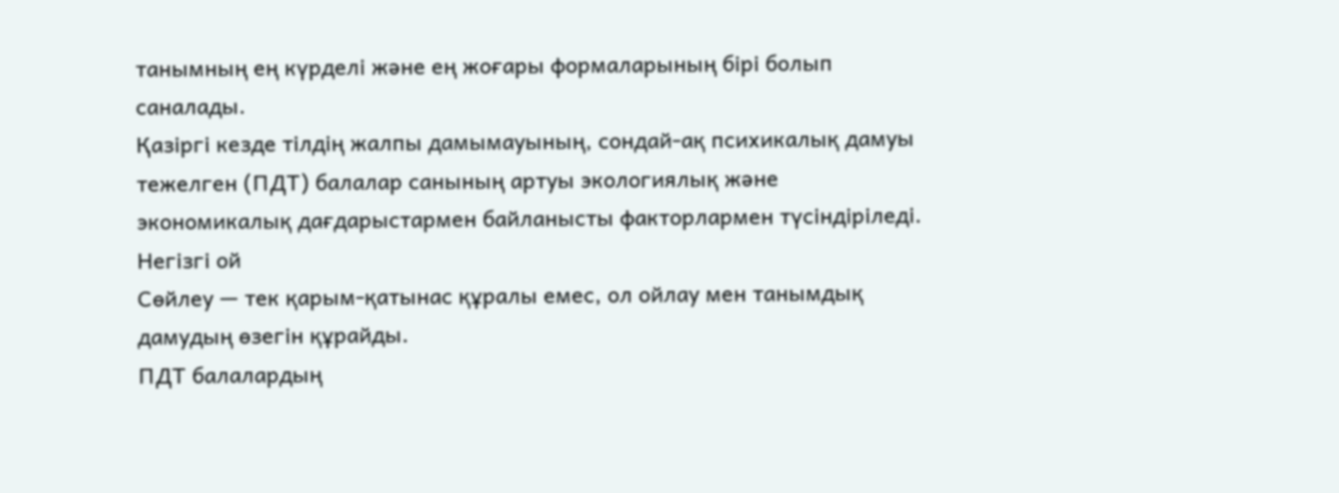танымның ең күрделі және ең жоғары формаларының бірі болып саналады.
Қазіргі кезде тілдің жалпы дамымауының, сондай-ақ психикалық дамуы тежелген (ПДТ) балалар санының артуы экологиялық және экономикалық дағдарыстармен байланысты факторлармен түсіндіріледі.
Негізгі ой
Сөйлеу — тек қарым-қатынас құралы емес, ол ойлау мен танымдық дамудың өзегін құрайды.
ПДТ балалардың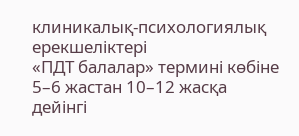клиникалық-психологиялық ерекшеліктері
«ПДТ балалар» термині көбіне 5–6 жастан 10–12 жасқа дейінгі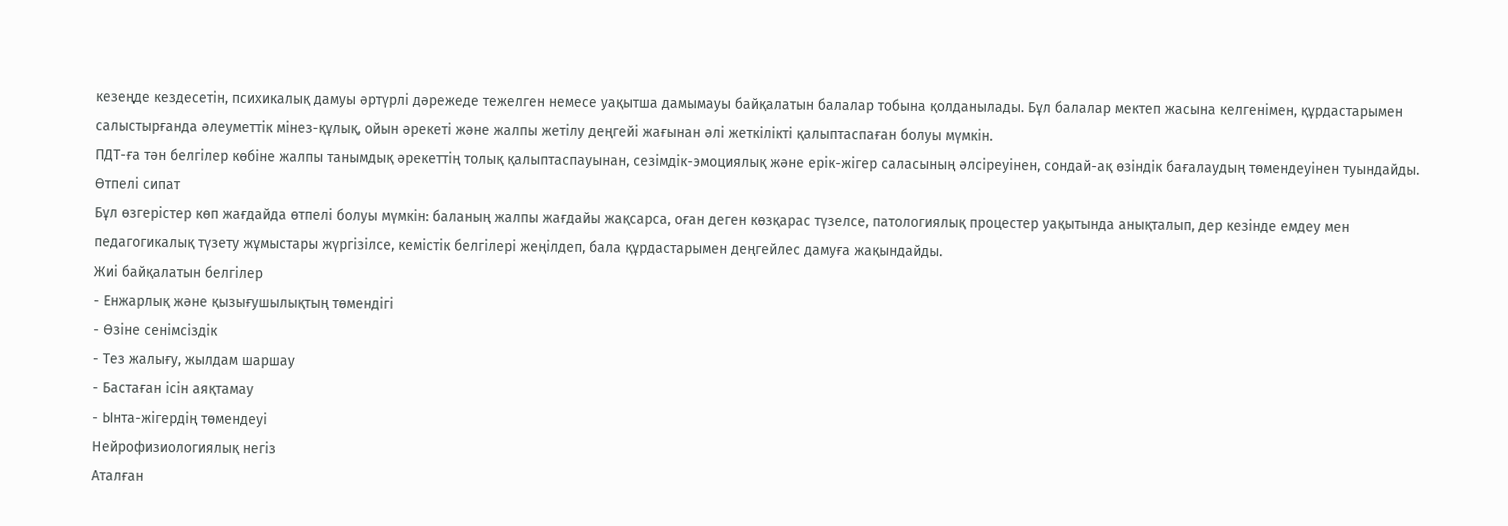кезеңде кездесетін, психикалық дамуы әртүрлі дәрежеде тежелген немесе уақытша дамымауы байқалатын балалар тобына қолданылады. Бұл балалар мектеп жасына келгенімен, құрдастарымен салыстырғанда әлеуметтік мінез-құлық, ойын әрекеті және жалпы жетілу деңгейі жағынан әлі жеткілікті қалыптаспаған болуы мүмкін.
ПДТ-ға тән белгілер көбіне жалпы танымдық әрекеттің толық қалыптаспауынан, сезімдік-эмоциялық және ерік-жігер саласының әлсіреуінен, сондай-ақ өзіндік бағалаудың төмендеуінен туындайды.
Өтпелі сипат
Бұл өзгерістер көп жағдайда өтпелі болуы мүмкін: баланың жалпы жағдайы жақсарса, оған деген көзқарас түзелсе, патологиялық процестер уақытында анықталып, дер кезінде емдеу мен педагогикалық түзету жұмыстары жүргізілсе, кемістік белгілері жеңілдеп, бала құрдастарымен деңгейлес дамуға жақындайды.
Жиі байқалатын белгілер
- Енжарлық және қызығушылықтың төмендігі
- Өзіне сенімсіздік
- Тез жалығу, жылдам шаршау
- Бастаған ісін аяқтамау
- Ынта-жігердің төмендеуі
Нейрофизиологиялық негіз
Аталған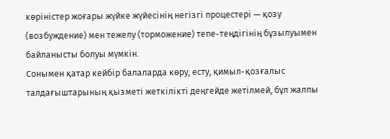көріністер жоғары жүйке жүйесінің негізгі процестері — қозу (возбуждение) мен тежелу (торможение) тепе-теңдігінің бұзылуымен байланысты болуы мүмкін.
Сонымен қатар кейбір балаларда көру, есту, қимыл-қозғалыс талдағыштарының қызметі жеткілікті деңгейде жетілмей, бұл жалпы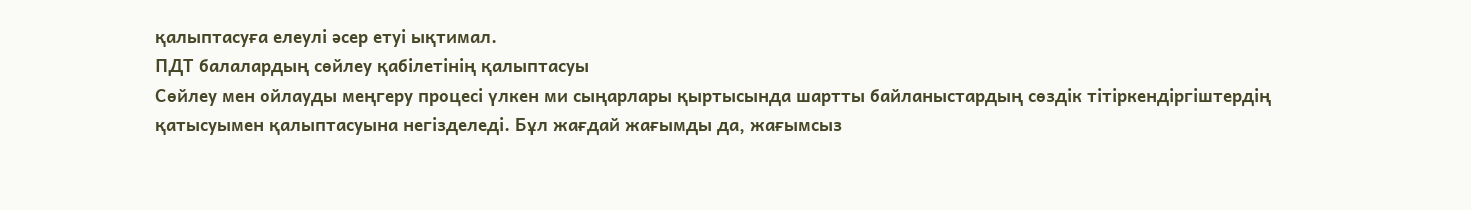қалыптасуға елеулі әсер етуі ықтимал.
ПДТ балалардың сөйлеу қабілетінің қалыптасуы
Сөйлеу мен ойлауды меңгеру процесі үлкен ми сыңарлары қыртысында шартты байланыстардың сөздік тітіркендіргіштердің қатысуымен қалыптасуына негізделеді. Бұл жағдай жағымды да, жағымсыз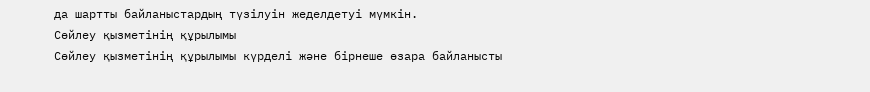да шартты байланыстардың түзілуін жеделдетуі мүмкін.
Сөйлеу қызметінің құрылымы
Сөйлеу қызметінің құрылымы күрделі және бірнеше өзара байланысты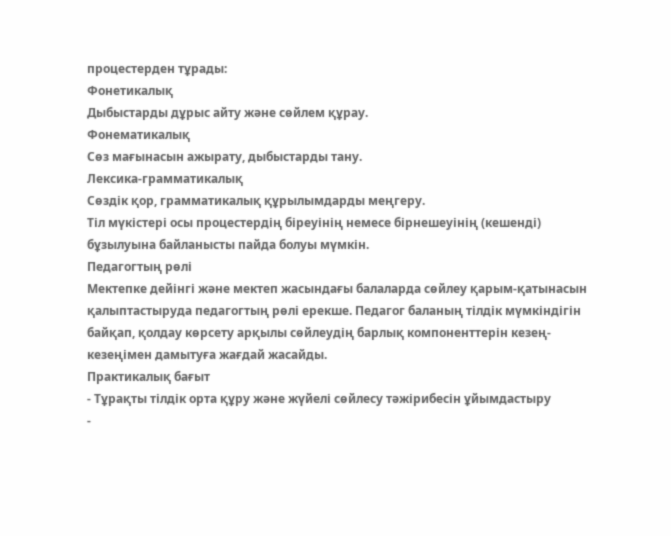процестерден тұрады:
Фонетикалық
Дыбыстарды дұрыс айту және сөйлем құрау.
Фонематикалық
Сөз мағынасын ажырату, дыбыстарды тану.
Лексика-грамматикалық
Сөздік қор, грамматикалық құрылымдарды меңгеру.
Тіл мүкістері осы процестердің біреуінің немесе бірнешеуінің (кешенді) бұзылуына байланысты пайда болуы мүмкін.
Педагогтың рөлі
Мектепке дейінгі және мектеп жасындағы балаларда сөйлеу қарым-қатынасын қалыптастыруда педагогтың рөлі ерекше. Педагог баланың тілдік мүмкіндігін байқап, қолдау көрсету арқылы сөйлеудің барлық компоненттерін кезең-кезеңімен дамытуға жағдай жасайды.
Практикалық бағыт
- Тұрақты тілдік орта құру және жүйелі сөйлесу тәжірибесін ұйымдастыру
-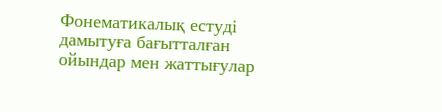Фонематикалық естуді дамытуға бағытталған ойындар мен жаттығулар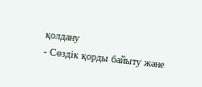қолдану
- Сөздік қорды байыту және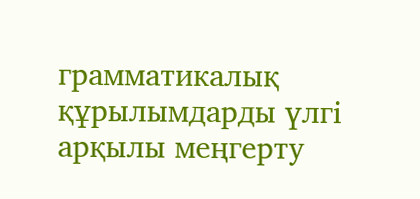грамматикалық құрылымдарды үлгі арқылы меңгерту